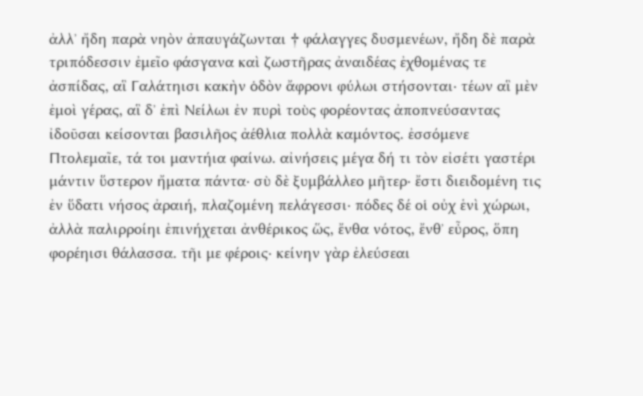ἀλλʼ ἤδη παρὰ νηὸν ἀπαυγάζωνται † φάλαγγες δυσμενέων, ἤδη δὲ παρὰ τριπόδεσσιν ἐμεῖο φάσγανα καὶ ζωστῆρας ἀναιδέας ἐχθομένας τε ἀσπίδας, αἳ Γαλάτηισι κακὴν ὁδὸν ἄφρονι φύλωι στήσονται· τέων αἳ μὲν ἐμοὶ γέρας, αἳ δʼ ἐπὶ Νείλωι ἐν πυρὶ τοὺς φορέοντας ἀποπνεύσαντας ἰδοῦσαι κείσονται βασιλῆος ἀέθλια πολλὰ καμόντος. ἐσσόμενε Πτολεμαῖε, τά τοι μαντήια φαίνω. αἰνήσεις μέγα δή τι τὸν εἰσέτι γαστέρι μάντιν ὕστερον ἤματα πάντα· σὺ δὲ ξυμβάλλεο μῆτερ· ἔστι διειδομένη τις ἐν ὕδατι νήσος ἀραιή, πλαζομένη πελάγεσσι· πόδες δέ οἱ οὐχ ἑνὶ χώρωι, ἀλλὰ παλιρροίηι ἐπινήχεται ἀνθέρικος ὥς, ἔνθα νότος, ἔνθʼ εὖρος, ὅπη φορέηισι θάλασσα. τῆι με φέροις· κείνην γὰρ ἐλεύσεαι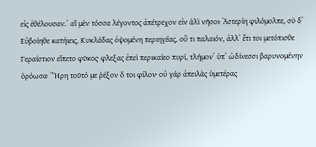εἰς ἐθέλουσαν.ʼ αἳ μὲν τόσσα λέγοντος ἀπέτρεχον εἰν ἁλὶ νῆσοι· Ἀστερίη φιλόμολπε, σὺ δʼ Εὐβοίηθε κατήιεις, Κυκλάδας ὀψομένη περιηγέας, οὔ τι παλαιόν, ἀλλʼ ἔτι τοι μετόπισθε Γεραίστιον εἵπετο φῦκος· φλεξας ἐπεὶ περικαίεο πυρί, τλήμονʼ ὑπʼ ὠδίνεσσι βαρυνομένην ὁρόωσα· ʼἭρη τοῦτό με ῥέξον ὅ τοι φίλον· οὐ γάρ ἀπειλὰς ὑμετέρας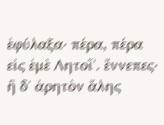ἐφύλαξα· πέρα, πέρα εἰς ἐμὲ Λητοῖʼ. ἔννεπες· ἣ δʼ ἀρητὸν ἄλης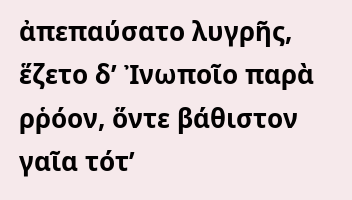ἀπεπαύσατο λυγρῆς, ἕζετο δʼ Ἰνωποῖο παρὰ ρῥόον, ὅντε βάθιστον γαῖα τότʼ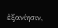ἐξανίησιν,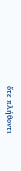ὅτε πλήθοντι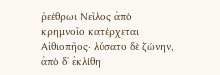ῥεέθρωι Νεῖλος ἀπὸ κρημνοῖο κατέρχεται Αἰθιοπῆος· λύσατο δὲ ζώνην, ἀπὸ δʼ ἐκλίθη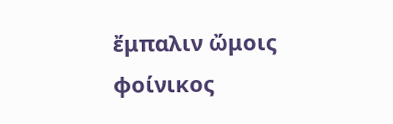ἔμπαλιν ὤμοις φοίνικος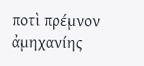ποτὶ πρέμνον ἀμηχανίης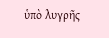ὑπὸ λυγρῆς